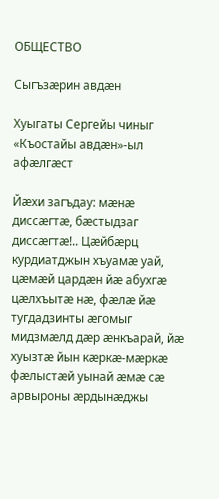ОБЩЕСТВО

Сыгъзæрин авдæн

Хуыгаты Сергейы чиныг «Къостайы авдæн»-ыл афæлгæст

Йæхи загъдау: мæнæ диссæгтæ, бæстыдзаг диссæгтæ!.. Цæйбæрц курдиатджын хъуамæ уай, цæмæй цардæн йæ абухгæ цæлхъытæ нæ, фæлæ йæ тугдадзинты æгомыг мидзмæлд дæр æнкъарай, йæ хуызтæ йын кæркæ-мæркæ фæлыстæй уынай æмæ сæ арвыроны æрдынæджы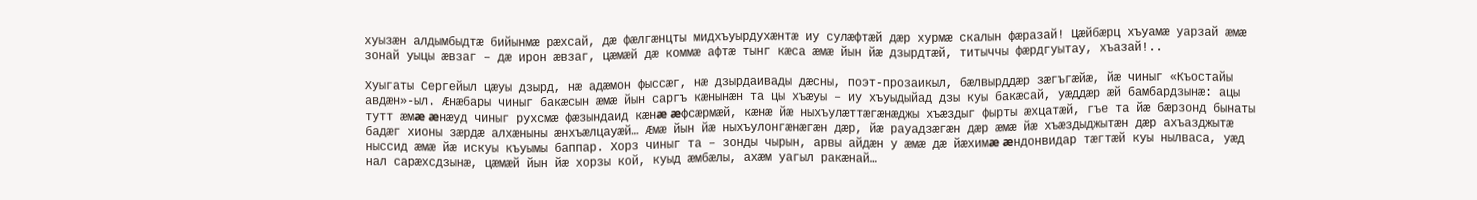хуызæн алдымбыдтæ бийынмæ рæхсай, дæ фæлгæнцты мидхъуырдухæнтæ иу сулæфтæй дæр хурмæ скалын фæразай! Цæйбæрц хъуамæ уарзай æмæ зонай уыцы æвзаг – дæ ирон æвзаг, цæмæй дæ коммæ афтæ тынг кæса æмæ йын йæ дзырдтæй, титыччы фæрдгуытау, хъазай!..

Хуыгаты Сергейыл цæуы дзырд, нæ адæмон фыссæг, нæ дзырдаивады дæсны, поэт-прозаикыл, бæлвырддæр зæгъгæйæ, йæ чиныг «Къостайы авдæн»-ыл. Æнæбары чиныг бакæсын æмæ йын саргъ кæнынæн та цы хъæуы – иу хъуыдыйад дзы куы бакæсай, уæддæр æй бамбардзынæ: ацы тутт æмæ æнæуд чиныг рухсмæ фæзындаид кæнæ æфсæрмæй, кæнæ йæ ныхъулæттæгæнæджы хъæздыг фырты æхцатæй, гъе та йæ бæрзонд бынаты бадæг хионы зæрдæ алхæныны æнхъæлцауæй… Æмæ йын йæ ныхъулонгæнæгæн дæр, йæ рауадзæгæн дæр æмæ йæ хъæздыджытæн дæр ахъазджытæ ныссид æмæ йæ искуы къуымы баппар. Хорз чиныг та – зонды чырын, арвы айдæн у æмæ дæ йæхимæ æндонвидар тæгтæй куы нылваса, уæд нал сарæхсдзынæ, цæмæй йын йæ хорзы кой, куыд æмбæлы, ахæм уагыл ракæнай…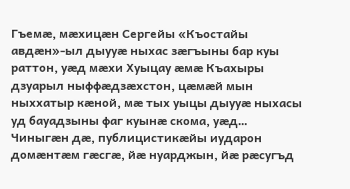Гъемæ, мæхицæн Сергейы «Къостайы авдæн»-ыл дыууæ ныхас зæгъыны бар куы раттон, уæд мæхи Хуыцау æмæ Къахыры дзуарыл ныффæдзæхстон, цæмæй мын ныххатыр кæной, мæ тых уыцы дыууæ ныхасы уд бауадзыны фаг куынæ скома, уæд… Чиныгæн дæ, публицистикæйы иударон домæнтæм гæсгæ, йæ нуарджын, йæ рæсугъд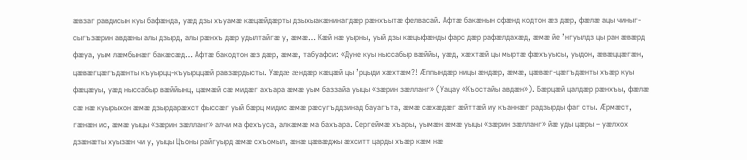æвзаг равдисын куы бафæнда, уæд дзы хъуамæ кæцæйдæрты дзыхыакæнинагдæр рæнхъытæ фелвасай. Афтæ бакæнын сфæнд кодтон æз дæр, фæлæ ацы чиныг-сыгъзæрин авдæны алы дзырд, алы рæнхъ дæр удылтайгæ у, æмæ… Кæй нæ уырны, уый дзы кæцыфæнды фарс дæр рафæлдахæд, æмæ йе ’нгуылдз цы ран æвæрд фæуа, уым лæмбынæг бакæсæд… Афтæ бакодтон æз дæр, æмæ, табуафси: «Дуне куы ныссабыр вæййы, уæд, хæхтæй цы мыртæ фæхъуысы, уыдон, æвæццæгæн, цæвæгцæгъдæнты къуырцц-къуырццæй равзæрдысты. Уæдæ æндæр кæцæй цы ’рцыди хæхтæм?! Æппындæр ницы æндæр, æмæ, цæвæг-цæгъдæнты хъæр куы фæцæуы, уæд ныссабыр вæййынц, цæмæй сæ мидæг ахъара æмæ уым баззайа уыцы «зæрин зæлланг» (Уацау «Къостайы авдæн»). Бæрцæй цалдæр рæнхъы, фæлæ сæ нæ куырыхон æмæ дзырдарæхст фыссæг уый бæрц мидис æмæ рæсугъддзинад бауагъта, æмæ сæхæдæг æйттæй иу къаннæг радзырды фаг сты. Æрмæст, гæнæн ис, æмæ уыцы «зæрин зæлланг» алчи ма фехъуса, алкæмæ ма бахъара. Сергеймæ хъары, уымæн æмæ уыцы «зæрин зæлланг» йæ уды цæры – уæлхох дзæнæты хуызæн чи у, уыцы Цъоны райгуырд æмæ схъомыл, æнæ цæвæджы æхситт царды хъæр кæм нæ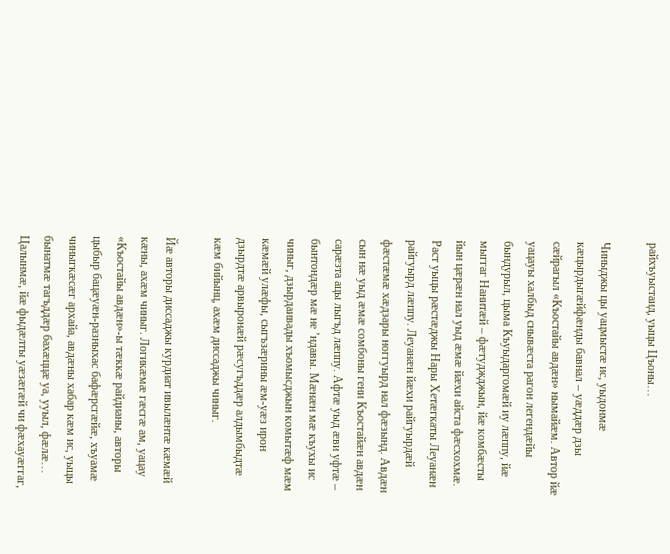райхъуыстаид, уыцы Цъоны…

Чиныджы цы уацмыстæ ис, уыдонмæ кæцырдыгæйфæнды бавнал – уæддæр дзы сæйрагыл «Къостайы авдæн» нымайæм. Автор йæ уацауы халбыд снывæста рагон легендæйы бындурыл, цыма Къуыдаргомæй иу лæппу, йæ мыггаг Нанитæй – фæтуджджын, йæ комбæсты йын цæрæн нал уыд æмæ йæхи айста фæсхохмæ. Раст уыцы рæстæджы Нары Хетæгкаты Леуанæн райгуырд лæппу. Леуанæн йæхи райгуырдæй фæстæмæ хæдзары ноггуырд нал фæзынд. Авдæн сын нæ уыд æмæ сомбоны гени Къостайæн авдæн сарæзта ацы лыгъд лæппу. Афтæ уыд æви уфтæ – бынтондæр мæ не ’ндавы. Мæнæн мæ къухы ис чиныг, дзырдаивады хъомысджын комытæф мæм кæмæй улæфы, сыгъзæрины æм-уæз ирон дзырдтæ арвыронæй рæсугъддæр алдымбыдтæ кæм бийынц, ахæм диссаджы чиныг.

Йæ авторы диссаджы курдиат ивылæнтæ кæмæй кæны, ахæм чиныг. Логикæмæ гæсгæ ам, уацау «Къостайы авдæн»-ы тæккæ райдианы, авторы цыбыр бацæуæн-разныхас бафæрсгæйæ, хъуамæ чиныгкæсæг архайа, авдæны хабар кæм ис, уыцы бынатмæ тагъддæр бахæццæ уа, ууыл, фæлæ… Цалынмæ, йæ фыдæлты уæзæгæй чи фæхауæггаг,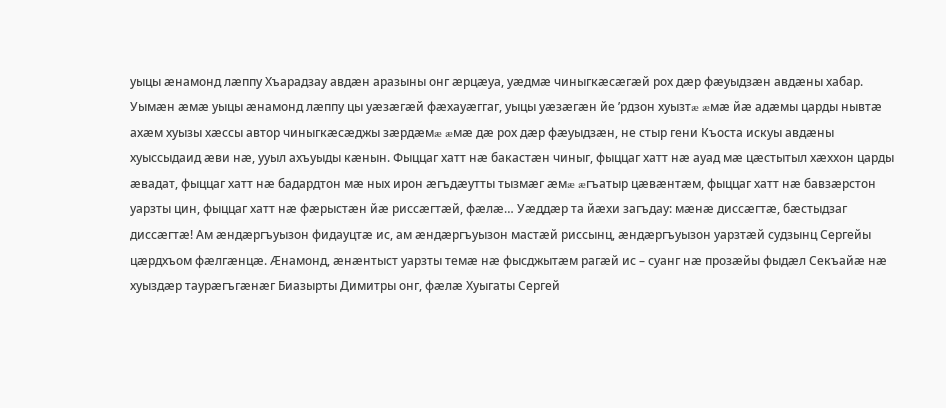уыцы æнамонд лæппу Хъарадзау авдæн аразыны онг æрцæуа, уæдмæ чиныгкæсæгæй рох дæр фæуыдзæн авдæны хабар. Уымæн æмæ уыцы æнамонд лæппу цы уæзæгæй фæхауæггаг, уыцы уæзæгæн йе ’рдзон хуызтæ æмæ йæ адæмы царды нывтæ ахæм хуызы хæссы автор чиныгкæсæджы зæрдæмæ æмæ дæ рох дæр фæуыдзæн, не стыр гени Къоста искуы авдæны хуыссыдаид æви нæ, ууыл ахъуыды кæнын. Фыццаг хатт нæ бакастæн чиныг, фыццаг хатт нæ ауад мæ цæстытыл хæххон царды æвадат, фыццаг хатт нæ бадардтон мæ ных ирон æгъдæутты тызмæг æмæ æгъатыр цæвæнтæм, фыццаг хатт нæ бавзæрстон уарзты цин, фыццаг хатт нæ фæрыстæн йæ риссæгтæй, фæлæ… Уæддæр та йæхи загъдау: мæнæ диссæгтæ, бæстыдзаг диссæгтæ! Ам æндæргъуызон фидауцтæ ис, ам æндæргъуызон мастæй риссынц, æндæргъуызон уарзтæй судзынц Сергейы цæрдхъом фæлгæнцæ. Æнамонд, æнæнтыст уарзты темæ нæ фысджытæм рагæй ис – суанг нæ прозæйы фыдæл Секъайæ нæ хуыздæр таурæгъгæнæг Биазырты Димитры онг, фæлæ Хуыгаты Сергей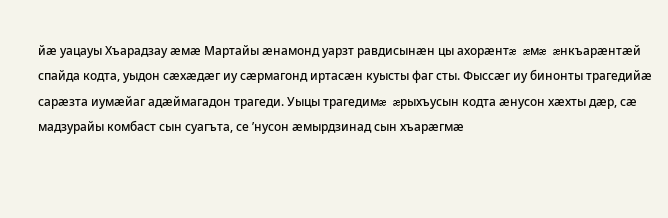йæ уацауы Хъарадзау æмæ Мартайы æнамонд уарзт равдисынæн цы ахорæнтæ æмæ æнкъарæнтæй спайда кодта, уыдон сæхæдæг иу сæрмагонд иртасæн куысты фаг сты. Фыссæг иу бинонты трагедийæ сарæзта иумæйаг адæймагадон трагеди. Уыцы трагедимæ æрыхъусын кодта æнусон хæхты дæр, сæ мадзурайы комбаст сын суагъта, се ’нусон æмырдзинад сын хъарæгмæ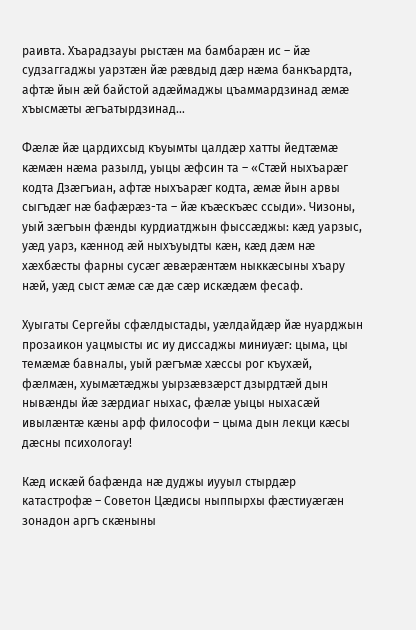раивта. Хъарадзауы рыстæн ма бамбарæн ис – йæ судзаггаджы уарзтæн йæ рæвдыд дæр нæма банкъардта, афтæ йын æй байстой адæймаджы цъаммардзинад æмæ хъысмæты æгъатырдзинад…

Фæлæ йæ цардихсыд къуымты цалдæр хатты йедтæмæ кæмæн нæма разылд, уыцы æфсин та – «Стæй ныхъарæг кодта Дзæгъиан, афтæ ныхъарæг кодта, æмæ йын арвы сыгъдæг нæ бафæрæз-та – йæ къæскъæс ссыди». Чизоны, уый зæгъын фæнды курдиатджын фыссæджы: кæд уарзыс, уæд уарз, кæннод æй ныхъуыдты кæн, кæд дæм нæ хæхбæсты фарны сусæг æвæрæнтæм ныккæсыны хъару нæй, уæд сыст æмæ сæ дæ сæр искæдæм фесаф.

Хуыгаты Сергейы сфæлдыстады, уæлдайдæр йæ нуарджын прозаикон уацмысты ис иу диссаджы миниуæг: цыма, цы темæмæ бавналы, уый рæгъмæ хæссы рог къухæй, фæлмæн, хуымæтæджы уырзæвзæрст дзырдтæй дын нывæнды йæ зæрдиаг ныхас, фæлæ уыцы ныхасæй ивылæнтæ кæны арф философи – цыма дын лекци кæсы дæсны психологау!

Кæд искæй бафæнда нæ дуджы иууыл стырдæр катастрофæ – Советон Цæдисы ныппырхы фæстиуæгæн зонадон аргъ скæныны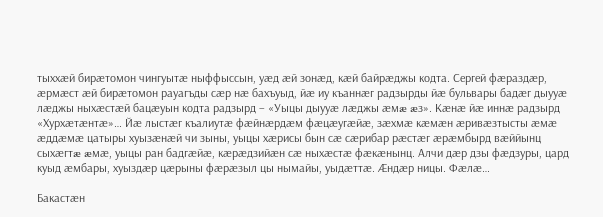тыххæй бирæтомон чингуытæ ныффыссын, уæд æй зонæд, кæй байрæджы кодта. Сергей фæраздæр, æрмæст æй бирæтомон рауагъды сæр нæ бахъуыд, йæ иу къаннæг радзырды йæ бульвары бадæг дыууæ лæджы ныхæстæй бацæуын кодта радзырд – «Уыцы дыууæ лæджы æмæ æз». Кæнæ йæ иннæ радзырд «Хурхæтæнтæ»… Йæ лыстæг къалиутæ фæйнæрдæм фæцæугæйæ, зæхмæ кæмæн æривæзтысты æмæ æддæмæ цатыры хуызæнæй чи зыны, уыцы хæрисы бын сæ сæрибар рæстæг æрæмбырд вæййынц сыхæгтæ æмæ, уыцы ран бадгæйæ, кæрæдзийæн сæ ныхæстæ фæкæнынц. Алчи дæр дзы фæдзуры, цард куыд æмбары, хуыздæр цæрыны фæрæзыл цы нымайы, уыдæттæ. Æндæр ницы. Фæлæ…

Бакастæн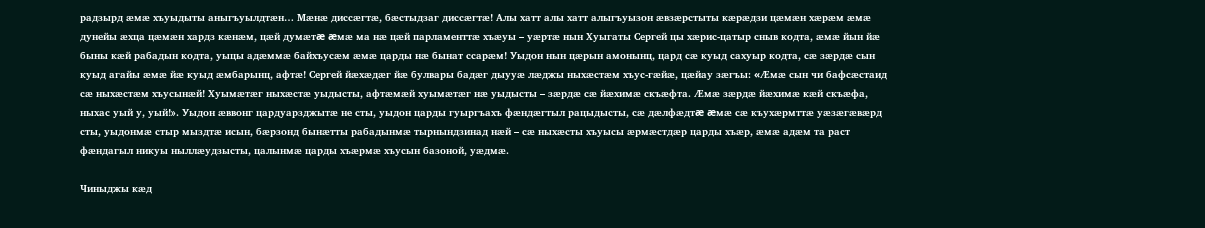радзырд æмæ хъуыдыты аныгъуылдтæн… Мæнæ диссæгтæ, бæстыдзаг диссæгтæ! Алы хатт алы хатт алыгъуызон æвзæрстыты кæрæдзи цæмæн хæрæм æмæ дунейы æхца цæмæн хардз кæнæм, цæй думæтæ æмæ ма нæ цæй парламенттæ хъæуы – уæртæ нын Хуыгаты Сергей цы хæрис-цатыр сныв кодта, æмæ йын йæ быны кæй рабадын кодта, уыцы адæммæ байхъусæм æмæ царды нæ бынат ссарæм! Уыдон нын цæрын амонынц, цард сæ куыд сахуыр кодта, сæ зæрдæ сын куыд агайы æмæ йæ куыд æмбарынц, афтæ! Сергей йæхæдæг йæ булвары бадæг дыууæ лæджы ныхæстæм хъус-гæйæ, цæйау зæгъы: «Æмæ сын чи бафсæстаид сæ ныхæстæм хъусынæй! Хуымæтæг ныхæстæ уыдысты, афтæмæй хуымæтæг нæ уыдысты – зæрдæ сæ йæхимæ скъæфта. Æмæ зæрдæ йæхимæ кæй скъæфа, ныхас уый у, уый!». Уыдон æввонг цардуарзджытæ не сты, уыдон царды гуыргъахъ фæндæгтыл рацыдысты, сæ дæлфæдтæ æмæ сæ къухæрмттæ уæзæгæвæрд сты, уыдонмæ стыр мыздтæ исын, бæрзонд бынæтты рабадынмæ тырнындзинад нæй – сæ ныхæсты хъуысы æрмæстдæр царды хъæр, æмæ адæм та раст фæндагыл никуы ныллæудзысты, цалынмæ царды хъæрмæ хъусын базоной, уæдмæ.

Чиныджы кæд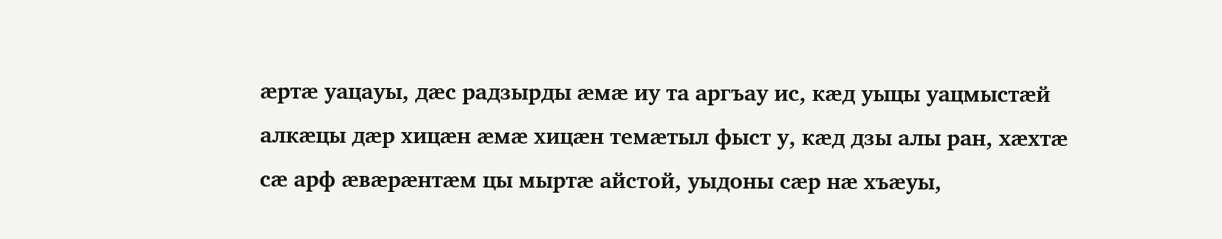æртæ уацауы, дæс радзырды æмæ иу та аргъау ис, кæд уыцы уацмыстæй алкæцы дæр хицæн æмæ хицæн темæтыл фыст у, кæд дзы алы ран, хæхтæ сæ арф æвæрæнтæм цы мыртæ айстой, уыдоны сæр нæ хъæуы,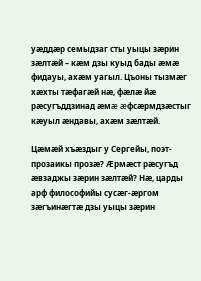уæддæр семыдзаг сты уыцы зæрин зæлтæй – кæм дзы куыд бады æмæ фидауы, ахæм уагыл. Цъоны тызмæг хæхты тæфагæй нæ, фæлæ йæ рæсугъддзинад æмæ æфсæрмдзæстыг кæуыл æндавы, ахæм зæлтæй.

Цæмæй хъæздыг у Сергейы, поэт-прозаикы прозæ? Æрмæст рæсугъд æвзаджы зæрин зæлтæй? Нæ, царды арф философийы сусæг-æргом зæгъинæгтæ дзы уыцы зæрин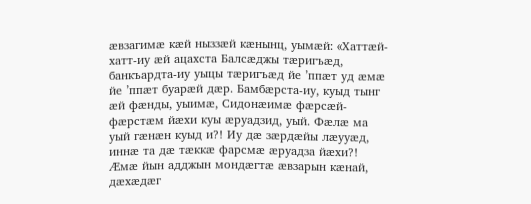æвзагимæ кæй ныззæй кæнынц, уымæй: «Хаттæй-хатт-иу æй ацахста Балсæджы тæригъæд, банкъардта-иу уыцы тæригъæд йе ’ппæт уд æмæ йе ’ппæт буарæй дæр. Бамбæрста-иу, куыд тынг æй фæнды, уыимæ, Сидонæимæ фæрсæй-фæрстæм йæхи куы æруадзид, уый. Фæлæ ма уый гæнæн куыд и?! Иу дæ зæрдæйы лæууæд, иннæ та дæ тæккæ фарсмæ æруадза йæхи?! Æмæ йын адджын мондæгтæ æвзарын кæнай, дæхæдæг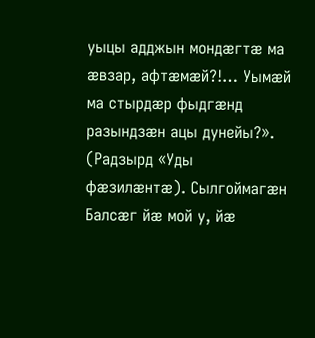уыцы адджын мондæгтæ ма æвзар, афтæмæй?!… Уымæй ма стырдæр фыдгæнд разындзæн ацы дунейы?». (Радзырд «Уды фæзилæнтæ). Сылгоймагæн Балсæг йæ мой у, йæ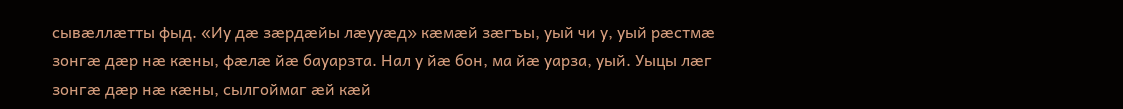сывæллæтты фыд. «Иу дæ зæрдæйы лæууæд» кæмæй зæгъы, уый чи у, уый рæстмæ зонгæ дæр нæ кæны, фæлæ йæ бауарзта. Нал у йæ бон, ма йæ уарза, уый. Уыцы лæг зонгæ дæр нæ кæны, сылгоймаг æй кæй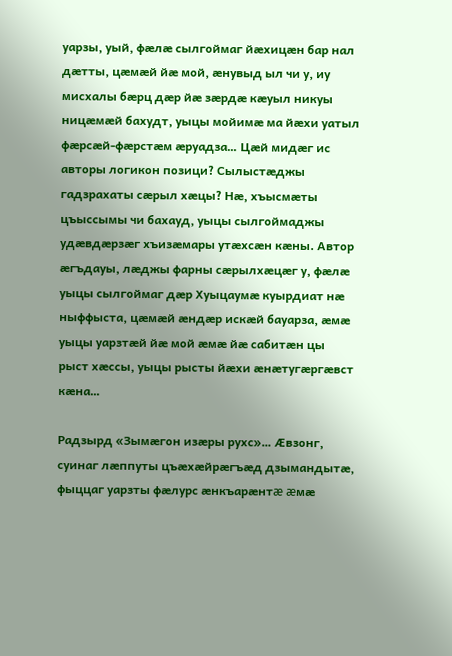уарзы, уый, фæлæ сылгоймаг йæхицæн бар нал дæтты, цæмæй йæ мой, æнувыд ыл чи у, иу мисхалы бæрц дæр йæ зæрдæ кæуыл никуы ницæмæй бахудт, уыцы мойимæ ма йæхи уатыл фæрсæй-фæрстæм æруадза… Цæй мидæг ис авторы логикон позици? Сылыстæджы гадзрахаты сæрыл хæцы? Нæ, хъысмæты цъыссымы чи бахауд, уыцы сылгоймаджы удæвдæрзæг хъизæмары утæхсæн кæны. Автор æгъдауы, лæджы фарны сæрылхæцæг у, фæлæ уыцы сылгоймаг дæр Хуыцаумæ куырдиат нæ ныффыста, цæмæй æндæр искæй бауарза, æмæ уыцы уарзтæй йæ мой æмæ йæ сабитæн цы рыст хæссы, уыцы рысты йæхи æнæтугæргæвст кæна…

Радзырд «Зымæгон изæры рухс»… Æвзонг, суинаг лæппуты цъæхæйрæгъæд дзымандытæ, фыццаг уарзты фæлурс æнкъарæнтæ æмæ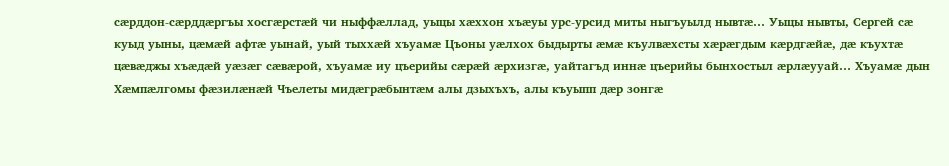сæрддон-сæрддæргъы хосгæрстæй чи ныффæллад, уыцы хæххон хъæуы урс-урсид миты ныгъуылд нывтæ… Уыцы нывты, Сергей сæ куыд уыны, цæмæй афтæ уынай, уый тыххæй хъуамæ Цъоны уæлхох быдырты æмæ къулвæхсты хæрæгдым кæрдгæйæ, дæ къухтæ цæвæджы хъæдæй уæзæг сæвæрой, хъуамæ иу цъерийы сæрæй æрхизгæ, уайтагъд иннæ цъерийы бынхостыл æрлæууай… Хъуамæ дын Хæмпæлгомы фæзилæнæй Чъелеты мидæгрæбынтæм алы дзыхъхъ, алы къуыпп дæр зонгæ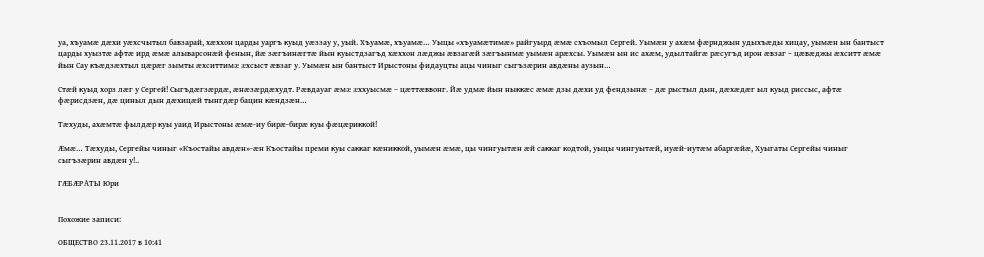уа, хъуамæ дæхи уæхсчытыл бавзарай, хæххон царды уаргъ куыд уæззау у, уый. Хъуамæ, хъуамæ… Уыцы «хъуамæтимæ» райгуырд æмæ схъомыл Сергей. Уымæн у ахæм фæрнджын удыхъæды хицау, уымæн ын бантыст царды хуызтæ афтæ ирд æмæ алыварсонæй фенын, йæ зæгъинæгтæ йын куыстдзагъд хæххон лæджы æвзагæй зæгъынмæ уымæн арæхсы. Уымæн ын ис ахæм, удылтайгæ рæсугъд ирон æвзаг – цæвæджы æхситт æмæ йын Сау къæдзæхтыл цæрæг зымты æхситтимæ æхсыст æвзаг у. Уымæн ын бантыст Ирыстоны фидауцты ацы чиныг сыгъзæрин авдæны аузын…

Стæй куыд хорз лæг у Сергей! Сыгъдæгзæрдæ, æнæзæрдæхудт. Рæвдауаг æмæ æххуысмæ – цæттæввонг. Йæ удмæ йын ныккæс æмæ дзы дæхи уд фендзынæ – дæ рыстыл дын, дæхæдæг ыл куыд риссыс, афтæ фæрисдзæн, дæ циныл дын дæхицæй тынгдæр бацин кæндзæн…

Тæхуды, ахæмтæ фылдæр куы уаид Ирыстоны æмæ-иу бирæ-бирæ куы фæцæриккой!

Æмæ… Тæхуды, Сергейы чиныг «Къостайы авдæн»-æн Къостайы преми куы саккаг кæниккой, уымæн æмæ, цы чингуытæн æй саккаг кодтой, уыцы чингуытæй, иуæй-иутæм абаргæйæ, Хуыгаты Сергейы чиныг сыгъзæрин авдæн у!..

ГÆБÆРАТЫ Юри


Похожие записи:

ОБЩЕСТВО 23.11.2017 в 10:41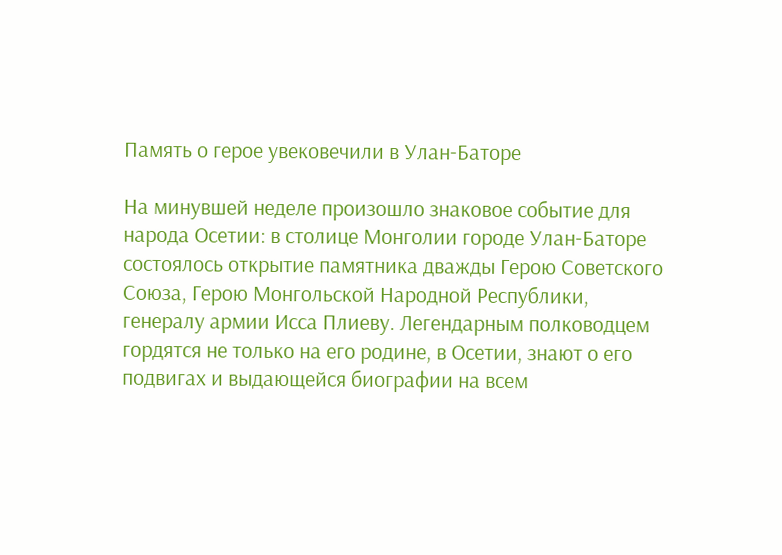Память о герое увековечили в Улан-Баторе

На минувшей неделе произошло знаковое событие для народа Осетии: в столице Монголии городе Улан-Баторе состоялось открытие памятника дважды Герою Советского Союза, Герою Монгольской Народной Республики, генералу армии Исса Плиеву. Легендарным полководцем гордятся не только на его родине, в Осетии, знают о его подвигах и выдающейся биографии на всем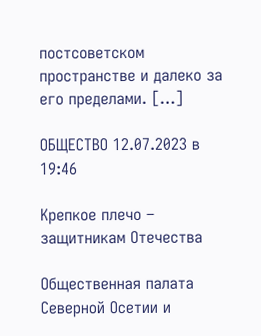постсоветском пространстве и далеко за его пределами. […]

ОБЩЕСТВО 12.07.2023 в 19:46

Крепкое плечо – защитникам Отечества

Общественная палата Северной Осетии и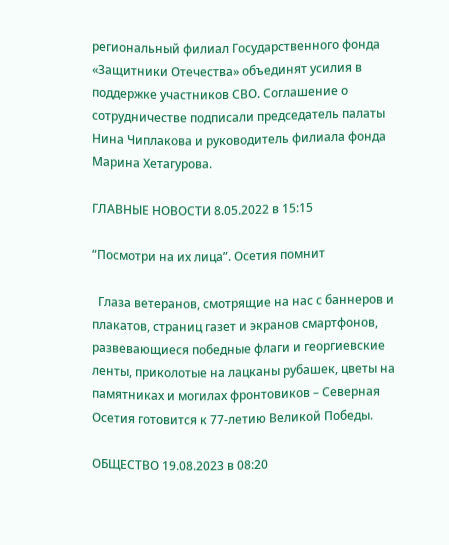региональный филиал Государственного фонда «Защитники Отечества» объединят усилия в поддержке участников СВО. Соглашение о сотрудничестве подписали председатель палаты Нина Чиплакова и руководитель филиала фонда Марина Хетагурова.

ГЛАВНЫЕ НОВОСТИ 8.05.2022 в 15:15

“Посмотри на их лица”. Осетия помнит

  Глаза ветеранов, смотрящие на нас с баннеров и плакатов, страниц газет и экранов смартфонов, развевающиеся победные флаги и георгиевские ленты, приколотые на лацканы рубашек, цветы на памятниках и могилах фронтовиков – Северная Осетия готовится к 77-летию Великой Победы.

ОБЩЕСТВО 19.08.2023 в 08:20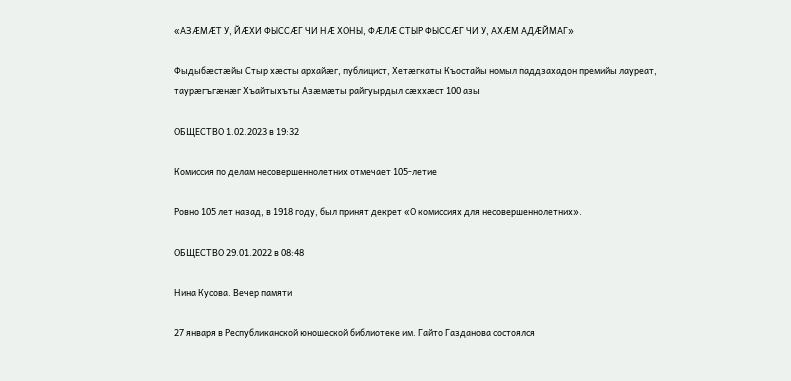«АЗÆМÆТ У, ЙÆХИ ФЫССÆГ ЧИ НÆ ХОНЫ, ФÆЛÆ СТЫР ФЫССÆГ ЧИ У, АХÆМ АДÆЙМАГ»

Фыдыбæстæйы Стыр хæсты архайæг, публицист, Хетæгкаты Къостайы номыл паддзахадон премийы лауреат, таурæгъгæнæг Хъайтыхъты Азæмæты райгуырдыл сæххæст 100 азы

ОБЩЕСТВО 1.02.2023 в 19:32

Комиссия по делам несовершеннолетних отмечает 105-летие

Ровно 105 лет назад, в 1918 году, был принят декрет «О комиссиях для несовершеннолетних».

ОБЩЕСТВО 29.01.2022 в 08:48

Нина Кусова. Вечер памяти

27 января в Республиканской юношеской библиотеке им. Гайто Газданова состоялся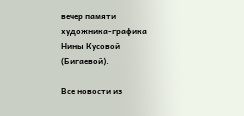вечер памяти художника-графика Нины Кусовой (Бигаевой).

Все новости из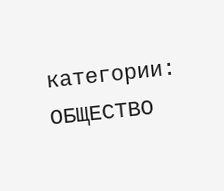категории: ОБЩЕСТВО